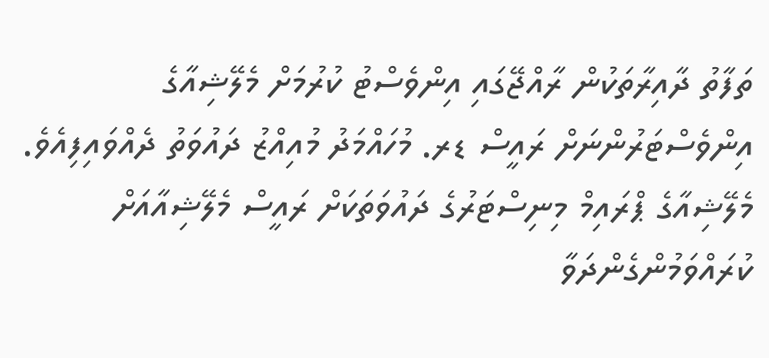ތަފާތު ދާއިރާތަކުން ރާއްޖޭގައި އިންވެސްޓު ކުރުމަށް މެލޭޝިއާގެ އިންވެސްޓަރުންނަށް ރައީސް ޑރ. މުހައްމަދު މުއިއްޒު ދައުވަތު ދެއްވައިފިއެވެ.
މެލޭޝިއާގެ ޕްރައިމް މިނިސްޓަރުގެ ދައުވަތަކަށް ރައީސް މެލޭޝިއާއަށް ކުރައްވަމުންގެންދަވާ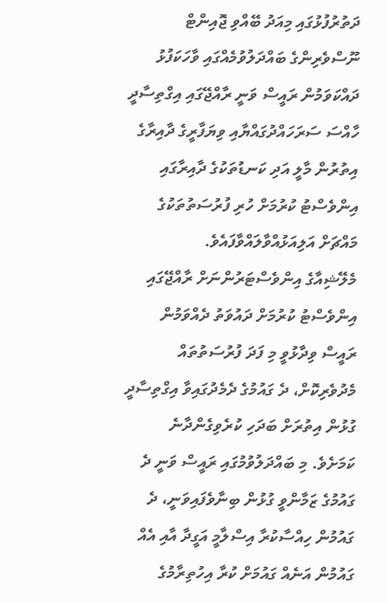ދަތުރުފުޅުގައި މިއަދު ބޭއްވި ޖޮއިންޓް ނޫސްވެރިންގެ ބައްދަލުވުމެއްގައި ވާހަކަފުޅު ދައްކަވަމުން ރައީސް ވަނީ ރާއްޖޭގައި އިގްތިސާދީ ހާއްސަ ސަރަހައްދުގައްޔާއި ވިޔަފާރީގެ ދާއިރާގެ އިތުރުން މާލީ އަދި ކަނޑުތަކުގެ ދާއިރާގައި އިންވެސްޓު ކުރުމަށް ހުރި ފުރުސަތުތަކުގެ މައްޗަށް އަލިއަޅުއްވާލައްވާފައެވެ.
މެލޭޝިއާގެ އިންވެސްޓަރުންނަށް ރާއްޖޭގައި އިންވެސްޓު ކުރުމަށް ދައުވަތު ދެއްވަމުން ރައީސް ވިދާޅުވީ މި ފަދަ ފުރުސަތުތައް މެދުވެރިކޮށް، ދެ ގައުމުގެ ދެމެދުގައިވާ އިގްތިސާދީ ގުޅުން އިތުރަށް ބަދަހި ކުރެވިގެންދާނެ ކަމަށެވެ. މި ބައްދަލުވުމުގައި ރައީސް ވަނީ ދެ ގައުމުގެ ޒަމާންވީ ގުޅުން ބިނާވެފައިވަނީ، ދެ ގައުމުން ހިއްސާކުރާ އިސްލާމީ އަގީދާ އާއި އެއް ގައުމުން އަނެއް ގައުމަށް ކުރާ އިހުތިރާމުގެ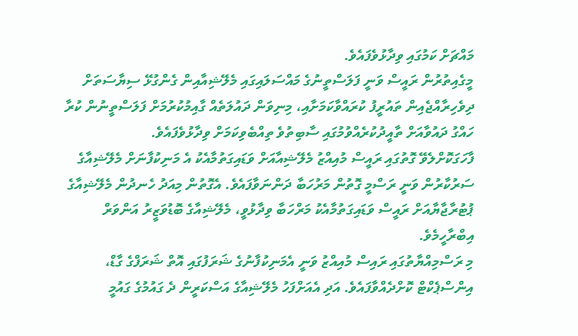މައްޗަށް ކަމުގައި ވިދާޅުވެފައެވެ.
މީގެއިތުރުން ރައީސް ވަނީ ފަލަސްތީނުގެ މައްސަލައިގައި މެލޭޝިއާއިން ގެންގުޅޭ ސިޔާސަތަށް ދިވެހިރާއްޖެއިން ތައުރީފު ކުރައްވާކަމަށާއި، މިނިވަން ދައުލަތެއް ގާއިމުކުރުމަށް ފަލަސްތީނުން ކުރާ ހައްގު ދައުވާއަށް ތާއީދުކުރެއްވުމުގައި ސާބިތުވެ ތިއްބެވިކަމަށް ވިދާޅުވެފައެވެ.
ފާހަގަކޮށްލެވޭ ގޮތުގައި ރައީސް މުއިއްޒު މެލޭޝިއާއަށް ވަޑައިގަތުމާއެކު އެ މަނިކުފާނަށް މެލޭޝިއާގެ ސަރުކާރުން ވަނީ ރަސްމީ ގޮތުން މަރުހަބާ ދަންނަވާފައެވެ. އެގޮތުން މިއަދު ހެނދުން މެލޭޝިއާގެ ޕުޓުރާޖާޔާއަށް ރައީސް ވަޑައިގަތުމާއެކު މަރްހަބާ ވިދާޅުވީ، މެލޭޝިއާގެ ބޮޑުވަޒީރު އަންވަރް އިބްރާހީމެވެ.
މި ރަސްމިއްޔާތުގައި ރައިސް މުއިއްޒު ވަނީ އެމަނިކުފާނުގެ ޝަރަފުގައި އޮތް ޝަރަފްގެ ގާޑް، އިންސްޕެކްޓް ކޮށްދެއްވާފައެވެ. އަދި އެއަށްފަހު މެލޭޝިއާގެ އަސްކަރީން ދެ ގައުމުގެ ގައުމީ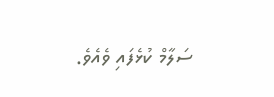ސަލާމް ކުޅެފައި ވެއެވެ.